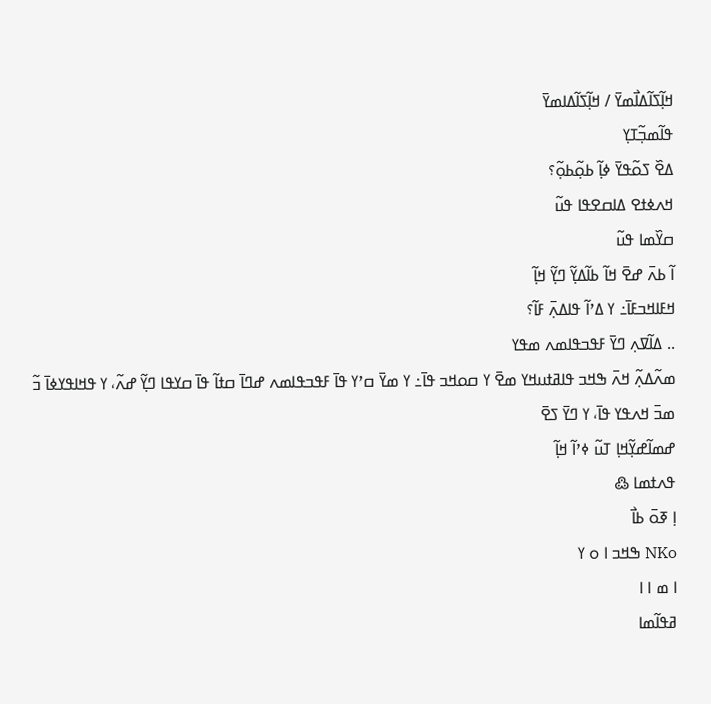ߞߊ߲߬ߖߊ߬ߡߊ߯ߘߌ߫ / ߞߊ߲߬ߖߊ߬ߡߊߘߌ߫
ߟߊ߬ߘߏ߲߬ߠߌ߲
ߡߐ߰ ߖߋ߬ߟߌ߫ ߦߊ߲߬ ߕߋ߲߬ߕߋ߲߬؟
ߞߍߦߙߐ ߡߊߛߐߟߊ ߟߎ߬
ߛߌ߰ߘߊ ߟߎ߬
ߊ߬ ߕߍ߫ ߝߐ߫ ߞߊ߬ ߕߊ߬ߡߌ߲߬ ߣߌ߲߬ ߞߊ߲߬
ߞߓߊߞߏߓߊ߫߸ ߌ ߡߴߊ߬ ߟߊߡߍ߲߫ ߓߊ߬؟
.. ߡߊ߬ߜߍ߲ ߣߌ߫ ߓߟߏߟߊߘߍ ߘߟߌ
ߘߍ߬ߡߍ߲߬ ߞߍ߫ ߒߞߏ ߟߊߥߙߎߞߌ ߘߐ߫ ߌ ߛߋߞߏ ߟߊ߫߸ ߌ ߘߌ߫ ߛߴߌ ߟߊ߫ ߓߟߏߟߊߘߍ ߝߣߊ߫ ߛߙߊ߬ ߟߊ߫ ߛߌߟߊ ߣߌ߲߬ ߝߍ߬، ߌ ߟߞߊߟߌߦߊ߫ ߏ߬ ߘߏ߫ ߞߍߟߌ ߟߊ߫، ߌ ߣߌ߫ ߖߐ߫
ߝߘߊ߬ߝߌ߲߬ߞߊ߲ ߠߎ߬ ߦߴߊ߬ ߞߊ߲߬
ߟߍߙߘߊ ߷
ߊ߲ ߧߋ߫ ߕߊ߯
NKo ߒߞߏ ߊ ߋ ߌ
ߊ ߘ ߊ ߊ
ߥߟߊ߬ߘߊ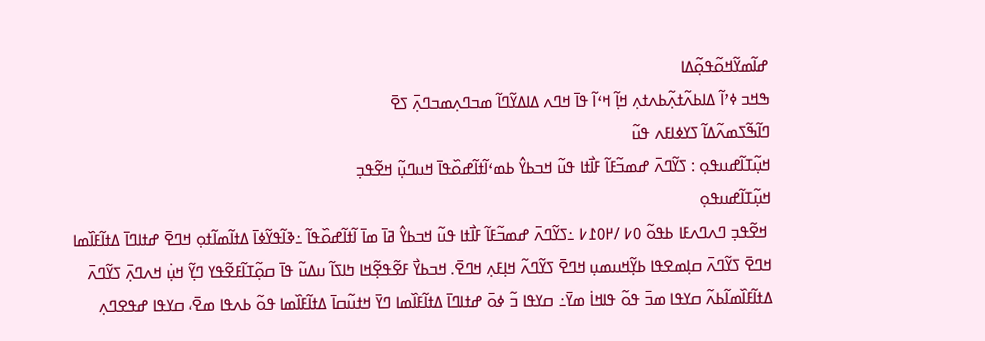ߝߊ߬ߘߌ߬ߞߋ߬ߟߋ߲߬ߡߊ
ߒߞߏ ߦߴߊ߬ ߡߊߕߍ߬ߙߍ߲߬ߕߍߙߍ߲ ߞߊ߲߬ ߞߵߊ߬ ߟߊ߫ ߞߣߍ ߡߊߡߌ߬ߣߊ߬ ߘߏߣߍ߲ߘߏߣߍ߲߫ ߖߐ߫
ߣߊ߬ߒ߬ߖߘߍ߬ߡߊ߬ ߖߌߦߊߓߍ ߟߎ߬
ߞߎ߲߬ߠߊ߬ߝߎߟߋ߲ : ߖߌ߬ߣߍ߫ ߝߘߏ߬ߓߊ߬ ߓߊ߯ߙߊ ߟߎ߬ ߞߏߕߌ߮ ߕߘߵߊ߬ߙߊ߬ߝߋ߰ߟߊ߫ ߞߎߣߎ߲߬ ߞߐ߬ߟߏ߲
ߞߎ߲߬ߠߊ߬ߝߎߟߋ߲
 ߞߐ߬ߟߏ߲ ߣߍߣߍߓߊ ߕߟߋ߬ ߀߇ /߂߀߁߇ ߸ߖߌ߬ߣߍ߫ ߝߘߏ߬ߓߊ߬ ߓߊ߯ߙߊ ߟߎ߬ ߞߏߕߌ߮ ߥߊ߫ ߘߊ߫ ߊ߬ߙߊ߬ߝߋ߰ߟߊ߬ ߸ߢߊ߬ߟߌ߬ߦߊ߫ ߡߙߊ߬ߘߊ߬ߙߋ߲ ߞߣߐ߫ ߝߙߊߣߊ߫ ߡߙߊ߬ߓߊ߰ߘߊ ߞߣߐ߫ ߖߌ߬ߣߍ߫ ߛߊ߲ߘߐߟߊ ߕߌ߲߬ߞߎߘߎ߲ ߞߣߐ߫ ߖߌ߬ߣߍ߬ ߞߊ߲ߓߍ߲ ߞߣߐ߫. ߞߏߕߌ߯ ߓߐ߬ߟߐ߲߬ߞߊ ߤߊߖߊ߬ ߎߡߎ߬ ߟߊ߫ ߛߋ߲߬ߠߊ߬ߓߐ߬ߟߌ ߣߌ߲߬ ߞߎ߲߭ ߞߍߣߍ߲߫ ߖߌ߬ߣߍ߫ ߡߙߊ߬ߓߊ߰ߘߊ߬ߕߍ߬ ߛߌߟߊ ߘߏ߫ ߟߋ߬ ߟߊߞߊ߭ ߘߌ߫߸ ߛߌߟߊ ߏ߬ ߦߋ߫ ߝߙߊߣߊ߫ ߡߙߊ߬ߓߊ߰ߘߊ ߣߌ߫ ߞߙߎ߬ߛߊ߫ ߡߙߊ߬ߓߊ߰ߘߊ ߟߋ߬ ߕߍߟߊ ߘߐ߫، ߛߌߟߊ ߝߟߐߣߍ߲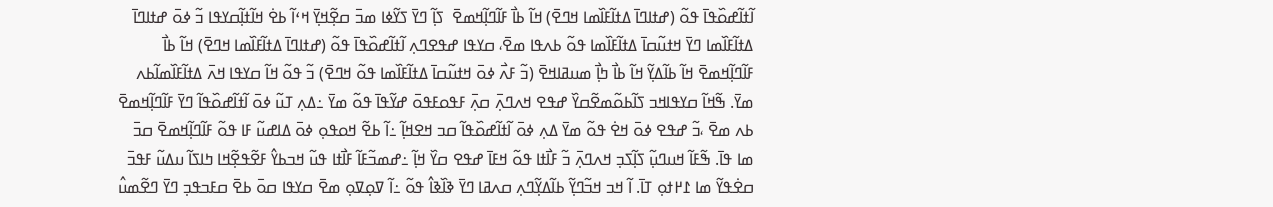ߊ߬ߙߊ߬ߝߋ߰ߟߊ߫ ߟߋ߬ (ߝߙߊߣߊ߫ ߡߙߊ߬ߓߊ߰ߘߊ ߞߣߐ߫) ߞߊ߬ ߕߊ߯ ߓߊ߬ߣߊ߲߬ߞߘߐ߫  ߖߊ߲߬ ߣߌ߫ ߖߌ߬ߦߊ ߘߏ߫ ߛߐ߲߬ߞߌ߲߫ ߞߵߊ߬ ߕߐ߭ ߞߊ߬ߙߊ߲߬ߛߌߟߊ ߏ߬ ߦߋ߫ ߝߙߊߣߊ߫ ߡߙߊ߬ߓߊ߰ߘߊ ߣߌ߫ ߞߙߎ߬ߛߊ߫ ߡߙߊ߬ߓߊ߰ߘߊ ߟߋ߬ ߕߍߟߊ ߘߐ߫، ߛߌߟߊ ߝߟߐߣߍ߲ ߊ߬ߙߊ߬ߝߋ߰ߟߊ߫ ߟߋ߬ (ߝߙߊߣߊ߫ ߡߙߊ߬ߓߊ߰ߘߊ ߞߣߐ߫) ߞߊ߬ ߕߊ߯ ߓߊ߬ߣߊ߲߬ߞߘߐ߫ ߞߊ߬ ߕߊ߬ߡߌ߲߬ ߞߊ߬ ߕߊ߯ ߤߊ߲߯ ߘߎߥߊߞߐ߫ (ߏ߬ ߓߍ߯ ߦߋ߫ ߞߙߎ߬ߛߊ߫ ߡߙߊ߬ߓߊ߰ߘߊ ߟߋ߬ ߞߣߐ߫) ߏ߬ ߟߋ߬ ߞߊ߬ ߛߌߟߊ ߞߍ߫ ߡߙߊ߬ߓߊ߰ߘߊ߬ߕߍ ߘߌ߫. ߒ߬ߞߊ߬ ߛߌߟߊߞߏ ߖߊ߬ߕߋ߬ߘߐ߬ߛߌ߰ ߝߟߐ ߞߍߣߍ߲߫ ߛߍ߲߫ ߓߟߋߓߟߋ߫ ߝߌ߬ߟߊ߫ ߟߋ߬ ߘߌ߫ ߸ߡߍ߲ ߠߎ߬ ߦߋ߫ ߊ߬ߙߊ߬ߝߋ߰ߟߊ߬ ߣߌ߫ ߓߊ߬ߣߊ߲߬ߞߘߐ߫ ߕߍ ߘߐ߫ ،ߏ߬ ߝߟߐ ߦߋ߫ ߞߐ߭ ߟߋ߬ ߘߌ߫ ߡߍ߲ ߦߋ߫ ߊ߬ߙߊ߬ߝߋ߰ߟߊ߬ ߛߏ ߞߐߞߊ߲߬ ߸ߊ߬ ߕߐ߬ ߞߋߟߋ߲ ߦߋ߫ ߡߊߝߎ߬ ߓߊ ߟߋ߬ ߓߊ߬ߣߊ߲߬ߞߘߐ߫ ߛߏ߫ ߘߊ ߟߊ߫. ߒ߬ߓߊ߬ ߞߎߣߎ߲߬ ߖߊ߲߬ߖߏ߲ ߞߍߣߍ߲߫ ߏ߬ ߓߊ߯ߙߊ ߟߋ߬ ߞߓߊ߫ ߝߟߐ ߛߌ߰ ߞߊ߲߬ ߸ߝߘߏ߬ߓߊ߬ ߓߊ߯ߙߊ ߟߎ߬ ߞߏߕߌ߮ ߓߐ߬ߟߐ߲߬ߞߊ ߤߊߖߊ߬ ߎߡߎ߬ ߓߟߏ߫ ߛߐ߭ߟߌ߬ ߘߊ ߁߂ߙߋ߲ ߠߊ߫. ߊ߬ ߞߏ ߞߏ߬ߣߌ߲߬ ߕߊ߬ߡߌ߲߬ߣߍ߲ ߛߍߥߊ ߣߌ߫ ߢߊ߰ߢߊ߮ ߟߋ߬ ߸ߊ߬ ߜߋ߲ߜߋ߲ ߘߐ߫ ߛߌߟߊ ߛߋ߫ ߕߐ߫ ߛߓߏߟߏ߲ ߣߌ߫ ߣߐ߬ߘߎ߮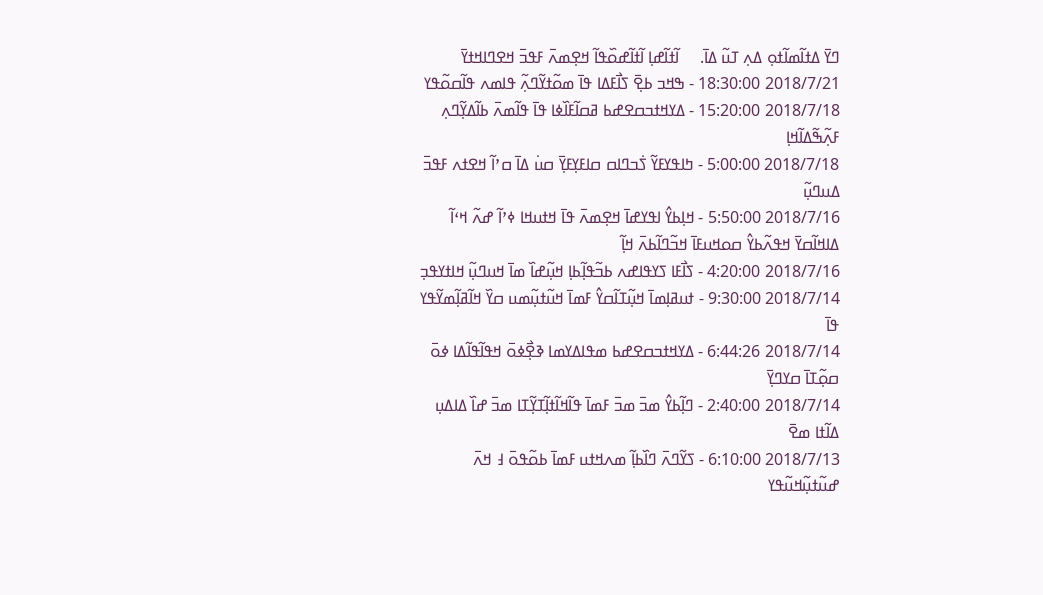ߣߌ߫ ߡߙߊ߬ߘߊ߬ߙߋ߲ ߡߍ߲ ߠߎ߬ ߡߊ߫.     ߊ߬ߙߊ߬ߝߊ߲ ߊ߬ߙߊ߬ߝߋ߰ߟߊ߬ ߞߐ߲ߘߍ߫ ߓߟߏ߫ ߞߐߣߊߞߙߌ߫
2018/7/21 18:30:00 - ߒߞߏ ߕߐ߲߫ ߖߊ߯ߓߡߊ ߟߊ߫ ߘߋ߬ߙߌ߬ߣߍ߲߬ ߟߊߘߍ ߟߊ߬ߛߋ߬ߟߌ
2018/7/18 15:20:00 - ߡߌߞߙߏߛߐߝߕ ߥߛߊ߬ߓߊ߰ߦߊ ߟߊ߫ ߟߊ߬ߘߍ߫ ߕߊ߬ߡߌ߲߬ߣߍ߲ ߓߍ߲߬ߒ߬ߡߊ߬ߞߊ߲
2018/7/18 5:00:00 - ߤߊߟߌߓߌ߬ ߖ߭ߏߣߊߛ ߛߊߓߌ߲ߓߌ߲߫ ߛߎ߭ ߡߊ߫ ߛߴߊ߬ ߞߐߙߍ ߓߟߏ߫ ߡߎߣߎ߲߬
2018/7/16 5:50:00 - ߞߊ߲ߕߌ߮ ߊߟߌߝߊ߫ ߞߐ߲ߘߍ߫ ߟߊ߫ ߞߙߎߞߊ ߦߴߊ߬ ߝߍ߬ ߞߵߊ߬ ߡߊߞߊ߬ߛߌ߫ ߞߟߍ߬ߕߌ߮ ߛߋߞߎߓߊ߫ ߞߏ߬ߣߊ߬ߕߍ߫ ߞߊ߲߬
2018/7/16 4:20:00 - ߖߊ߯ߓߊ ߖߌߟߊߝߍ ߕߏ߬ߟߊ߲߬ߕߊ߲ ߞߎ߲߬ߝߊ߰ ߘߊ߫ ߞߎߣߎ߲߬ ߞߊߙߌߟߏ߲
2018/7/14 9:30:00 - ߙߎߥߊ߲ߘߊ߫ ߞߎ߲߬ߠߊ߬ߛߌ߮ ߓߘߊ߫ ߞߎ߬ߙߎ߲߬ߘߎ ߛߌ߰ ߞߊ߬ߥߊ߲߬ߘߌ߬ߟߌ ߟߊ߫
2018/7/14 6:44:26 - ߡߌߞߙߏߛߐߝߕ ߘߟߊߡߌߘߊ ߢߐ߲߯ߦߋ߫ ߞߟߊ߬ߟߊ߬ߡߊ ߦߋ߫ ߛߋ߲߬ߠߊ߫ ߛߌߣߌ߲߫
2018/7/14 2:40:00 - ߣߊ߲߬ߕߌ߮ ߘߏ߫ ߘߏ߫ ߓߘߊ߫ ߟߊ߬ߞߊ߬ߙߊ߲߬ߠߌ߲߬ߠߊ ߘߏ߫ ߝߊ߰ ߡߊߡߎ߲ ߡߊ߬ߙߊ ߘߐ߫
2018/7/13 6:10:00 - ߖߌ߬ߣߍ߫ ߣߊ߰ߕߊ߲߬ ߘߍߞߙߎ ߓߘߊ߫ ߕߋ߬ߟߋ߫ ߃ ߞߍ߫ ߝߎ߬ߙߎ߲߬ߞߎ߬ߟߌ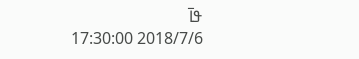ߟߊ߫
2018/7/6 17:30:00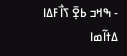- ߒߞߏ ߕߐ߲߫ ߖߊ߯ߓߡߊ ߡߙߊ߬ߘߊ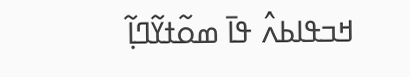ߞߏߟߊߕߍ߮ ߟߊ߫ ߘߋ߬ߙߌ߬ߣߊ߲߬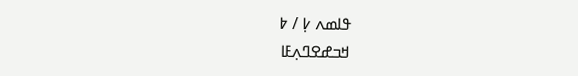ߟߊߘߍ ߇߲ / ߈
ߞߏߝߐߣߍ߲ߓߊ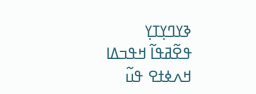ߢߌߣߌ߲ߠߌ߲
ߟߐ߬ߥߟߊ߬ ߞߟߏߡߊ
ߞߍߦߙߐ ߟߎ߬